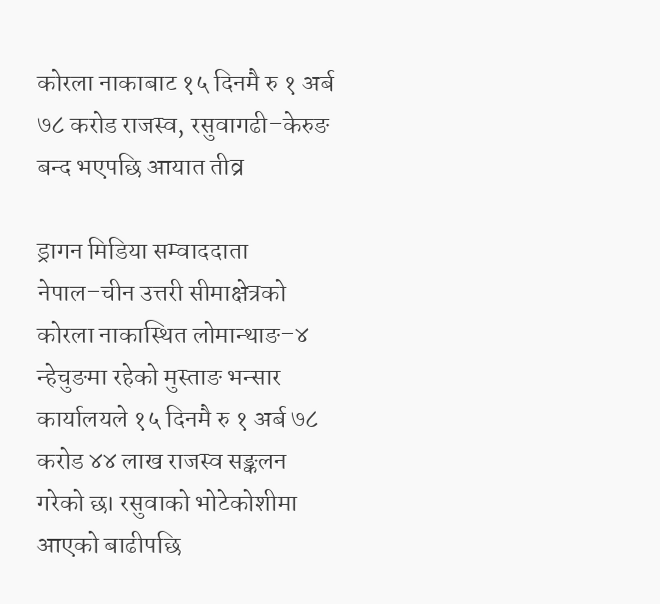कोरला नाकाबाट १५ दिनमै रु १ अर्ब ७८ करोड राजस्व, रसुवागढी–केरुङ बन्द भएपछि आयात तीव्र

ड्रागन मिडिया सम्वाददाता
नेपाल–चीन उत्तरी सीमाक्षेत्रको कोरला नाकास्थित लोमान्थाङ–४ न्हेचुङमा रहेको मुस्ताङ भन्सार कार्यालयले १५ दिनमै रु १ अर्ब ७८ करोड ४४ लाख राजस्व सङ्कलन गरेको छ। रसुवाको भोटेकोशीमा आएको बाढीपछि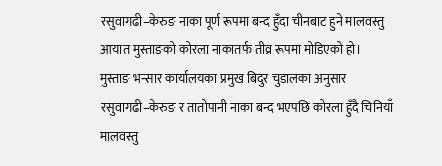रसुवागढी–केरुङ नाका पूर्ण रूपमा बन्द हुँदा चीनबाट हुने मालवस्तु आयात मुस्ताङको कोरला नाकातर्फ तीव्र रूपमा मोडिएको हो।
मुस्ताङ भन्सार कार्यालयका प्रमुख बिदुर चुडालका अनुसार रसुवागढी–केरुङ र तातोपानी नाका बन्द भएपछि कोरला हुँदै चिनियाँ मालवस्तु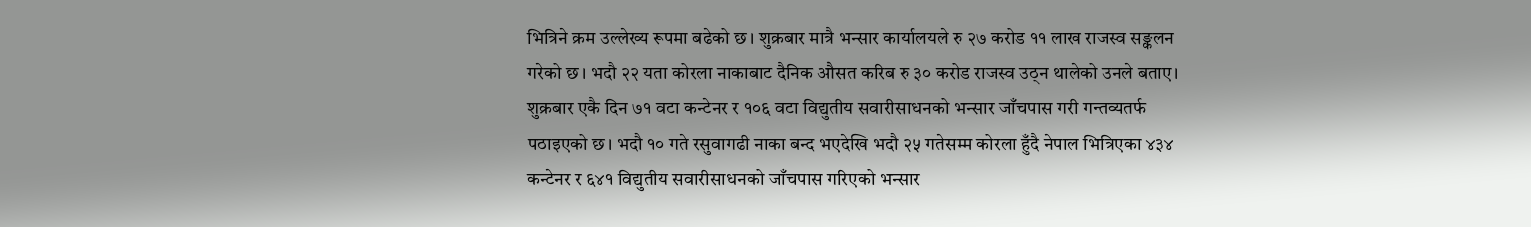भित्रिने क्रम उल्लेख्य रूपमा बढेको छ। शुक्रबार मात्रै भन्सार कार्यालयले रु २७ करोड ११ लाख राजस्व सङ्कलन गरेको छ। भदौ २२ यता कोरला नाकाबाट दैनिक औसत करिब रु ३० करोड राजस्व उठ्न थालेको उनले बताए।
शुक्रबार एकै दिन ७१ वटा कन्टेनर र १०६ वटा विद्युतीय सवारीसाधनको भन्सार जाँचपास गरी गन्तव्यतर्फ पठाइएको छ। भदौ १० गते रसुवागढी नाका बन्द भएदेखि भदौ २५ गतेसम्म कोरला हुँदै नेपाल भित्रिएका ४३४ कन्टेनर र ६४१ विद्युतीय सवारीसाधनको जाँचपास गरिएको भन्सार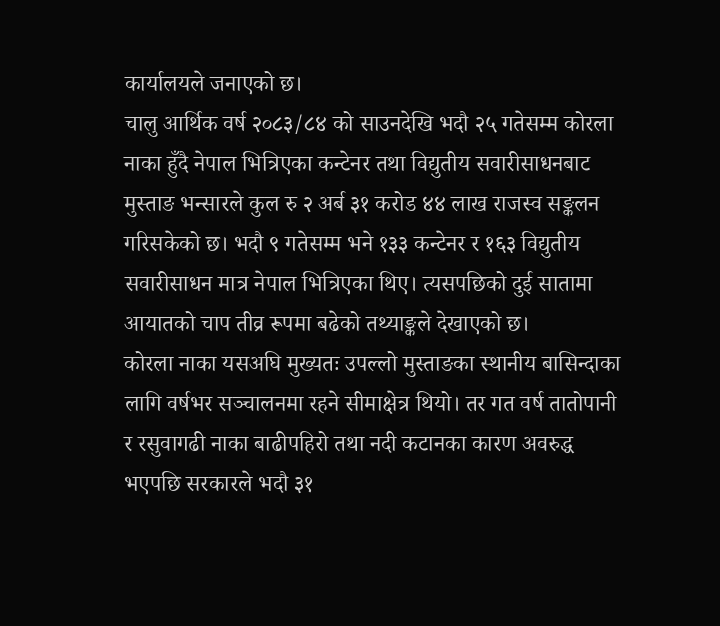कार्यालयले जनाएको छ।
चालु आर्थिक वर्ष २०८३/८४ को साउनदेखि भदौ २५ गतेसम्म कोरला नाका हुँदै नेपाल भित्रिएका कन्टेनर तथा विद्युतीय सवारीसाधनबाट मुस्ताङ भन्सारले कुल रु २ अर्ब ३१ करोड ४४ लाख राजस्व सङ्कलन गरिसकेको छ। भदौ ९ गतेसम्म भने १३३ कन्टेनर र १६३ विद्युतीय सवारीसाधन मात्र नेपाल भित्रिएका थिए। त्यसपछिको दुई सातामा आयातको चाप तीव्र रूपमा बढेको तथ्याङ्कले देखाएको छ।
कोरला नाका यसअघि मुख्यतः उपल्लो मुस्ताङका स्थानीय बासिन्दाका लागि वर्षभर सञ्चालनमा रहने सीमाक्षेत्र थियो। तर गत वर्ष तातोपानी र रसुवागढी नाका बाढीपहिरो तथा नदी कटानका कारण अवरुद्ध भएपछि सरकारले भदौ ३१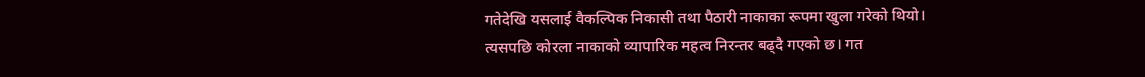गतेदेखि यसलाई वैकल्पिक निकासी तथा पैठारी नाकाका रूपमा खुला गरेको थियो।
त्यसपछि कोरला नाकाको व्यापारिक महत्व निरन्तर बढ्दै गएको छ। गत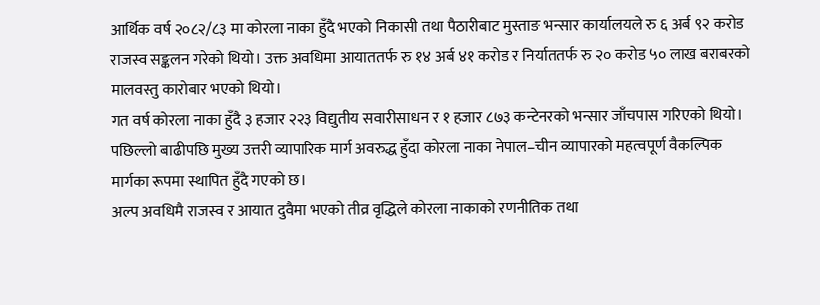आर्थिक वर्ष २०८२/८३ मा कोरला नाका हुँदै भएको निकासी तथा पैठारीबाट मुस्ताङ भन्सार कार्यालयले रु ६ अर्ब ९२ करोड राजस्व सङ्कलन गरेको थियो। उक्त अवधिमा आयाततर्फ रु १४ अर्ब ४१ करोड र निर्याततर्फ रु २० करोड ५० लाख बराबरको मालवस्तु कारोबार भएको थियो।
गत वर्ष कोरला नाका हुँदै ३ हजार २२३ विद्युतीय सवारीसाधन र १ हजार ८७३ कन्टेनरको भन्सार जाँचपास गरिएको थियो। पछिल्लो बाढीपछि मुख्य उत्तरी व्यापारिक मार्ग अवरुद्ध हुँदा कोरला नाका नेपाल–चीन व्यापारको महत्वपूर्ण वैकल्पिक मार्गका रूपमा स्थापित हुँदै गएको छ।
अल्प अवधिमै राजस्व र आयात दुवैमा भएको तीव्र वृद्धिले कोरला नाकाको रणनीतिक तथा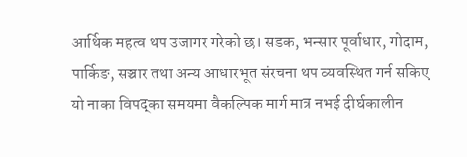आर्थिक महत्व थप उजागर गरेको छ। सडक, भन्सार पूर्वाधार, गोदाम, पार्किङ, सञ्चार तथा अन्य आधारभूत संरचना थप व्यवस्थित गर्न सकिए यो नाका विपद्का समयमा वैकल्पिक मार्ग मात्र नभई दीर्घकालीन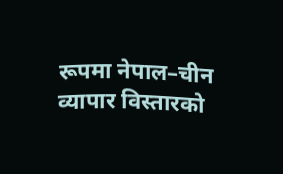रूपमा नेपाल–चीन व्यापार विस्तारको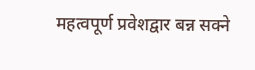महत्वपूर्ण प्रवेशद्वार बन्न सक्ने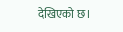देखिएको छ।